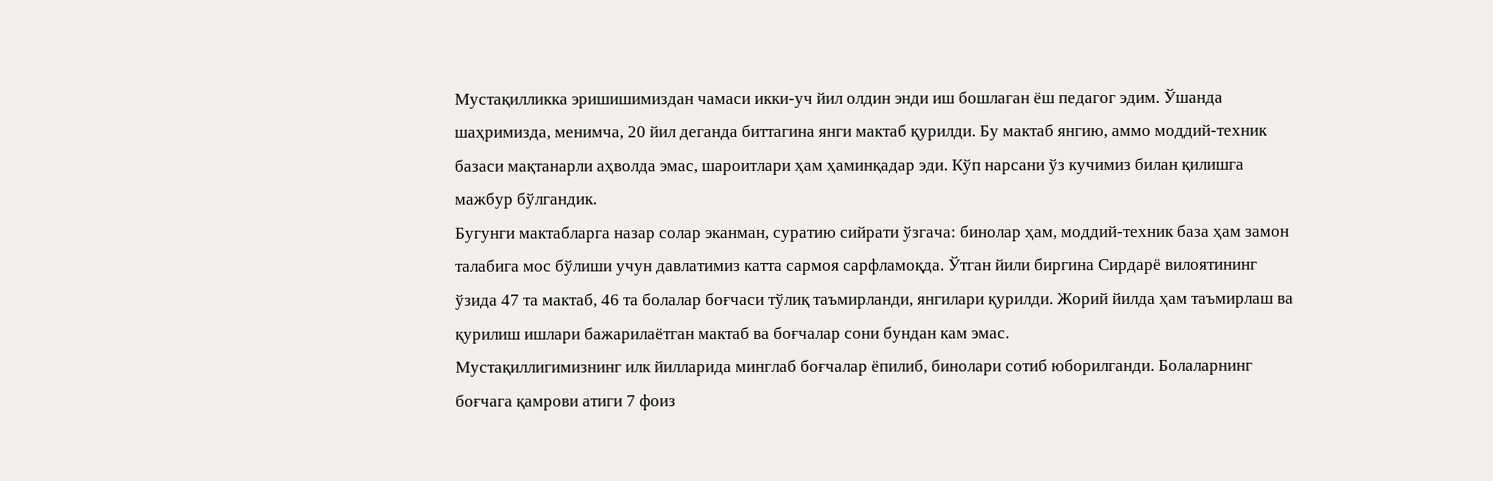Мустақилликка эришишимиздан чамаси икки-уч йил олдин энди иш бошлаган ёш педагог эдим. Ўшанда шаҳримизда, менимча, 20 йил деганда биттагина янги мактаб қурилди. Бу мактаб янгию, аммо моддий-техник базаси мақтанарли аҳволда эмас, шароитлари ҳам ҳаминқадар эди. Кўп нарсани ўз кучимиз билан қилишга мажбур бўлгандик.
Бугунги мактабларга назар солар эканман, суратию сийрати ўзгача: бинолар ҳам, моддий-техник база ҳам замон талабига мос бўлиши учун давлатимиз катта сармоя сарфламоқда. Ўтган йили биргина Сирдарё вилоятининг ўзида 47 та мактаб, 46 та болалар боғчаси тўлиқ таъмирланди, янгилари қурилди. Жорий йилда ҳам таъмирлаш ва қурилиш ишлари бажарилаётган мактаб ва боғчалар сони бундан кам эмас.
Мустақиллигимизнинг илк йилларида минглаб боғчалар ёпилиб, бинолари сотиб юборилганди. Болаларнинг боғчага қамрови атиги 7 фоиз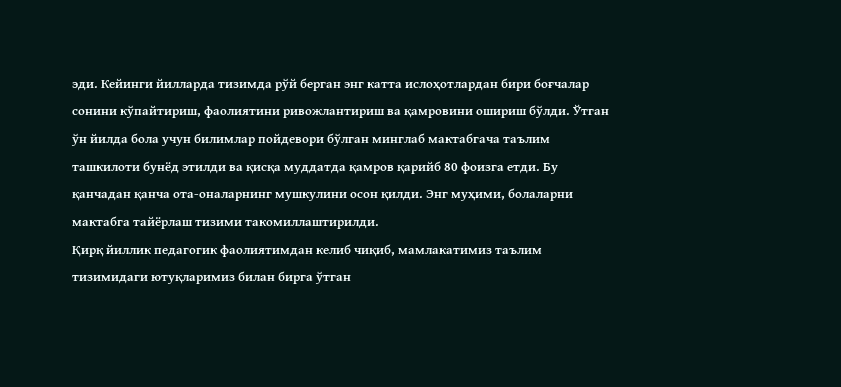эди. Кейинги йилларда тизимда рўй берган энг катта ислоҳотлардан бири боғчалар сонини кўпайтириш, фаолиятини ривожлантириш ва қамровини ошириш бўлди. Ўтган ўн йилда бола учун билимлар пойдевори бўлган минглаб мактабгача таълим ташкилоти бунёд этилди ва қисқа муддатда қамров қарийб 80 фоизга етди. Бу қанчадан қанча ота-оналарнинг мушкулини осон қилди. Энг муҳими, болаларни мактабга тайёрлаш тизими такомиллаштирилди.
Қирқ йиллик педагогик фаолиятимдан келиб чиқиб, мамлакатимиз таълим тизимидаги ютуқларимиз билан бирга ўтган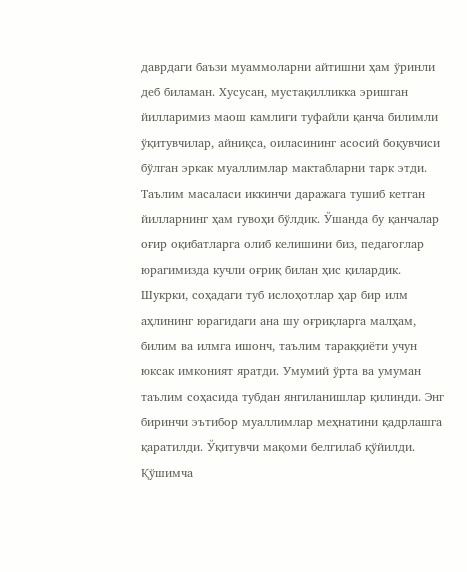даврдаги баъзи муаммоларни айтишни ҳам ўринли деб биламан. Хусусан, мустақилликка эришган йилларимиз маош камлиги туфайли қанча билимли ўқитувчилар, айниқса, оиласининг асосий боқувчиси бўлган эркак муаллимлар мактабларни тарк этди. Таълим масаласи иккинчи даражага тушиб кетган йилларнинг ҳам гувоҳи бўлдик. Ўшанда бу қанчалар оғир оқибатларга олиб келишини биз, педагоглар юрагимизда кучли оғриқ билан ҳис қилардик.
Шукрки, соҳадаги туб ислоҳотлар ҳар бир илм аҳлининг юрагидаги ана шу оғриқларга малҳам, билим ва илмга ишонч, таълим тараққиёти учун юксак имконият яратди. Умумий ўрта ва умуман таълим соҳасида тубдан янгиланишлар қилинди. Энг биринчи эътибор муаллимлар меҳнатини қадрлашга қаратилди. Ўқитувчи мақоми белгилаб қўйилди. Қўшимча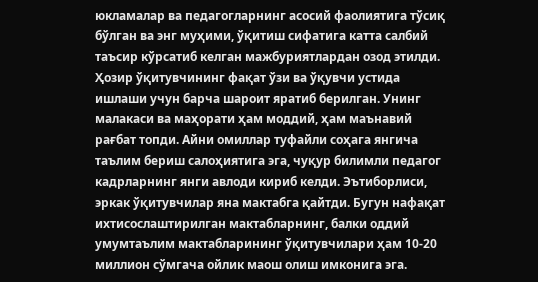юкламалар ва педагогларнинг асосий фаолиятига тўсиқ бўлган ва энг муҳими, ўқитиш сифатига катта салбий таъсир кўрсатиб келган мажбуриятлардан озод этилди.
Ҳозир ўқитувчининг фақат ўзи ва ўқувчи устида ишлаши учун барча шароит яратиб берилган. Унинг малакаси ва маҳорати ҳам моддий, ҳам маънавий рағбат топди. Айни омиллар туфайли соҳага янгича таълим бериш салоҳиятига эга, чуқур билимли педагог кадрларнинг янги авлоди кириб келди. Эътиборлиси, эркак ўқитувчилар яна мактабга қайтди. Бугун нафақат ихтисослаштирилган мактабларнинг, балки оддий умумтаълим мактабларининг ўқитувчилари ҳам 10-20 миллион сўмгача ойлик маош олиш имконига эга.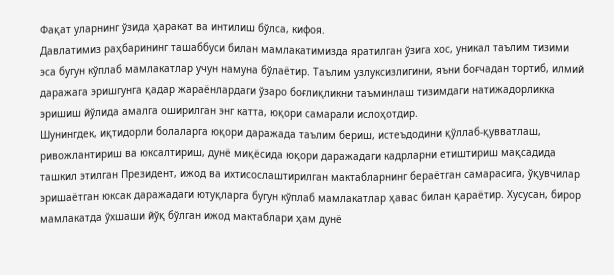Фақат уларнинг ўзида ҳаракат ва интилиш бўлса, кифоя.
Давлатимиз раҳбарининг ташаббуси билан мамлакатимизда яратилган ўзига хос, уникал таълим тизими эса бугун кўплаб мамлакатлар учун намуна бўлаётир. Таълим узлуксизлигини, яъни боғчадан тортиб, илмий даражага эришгунга қадар жараёнлардаги ўзаро боғлиқликни таъминлаш тизимдаги натижадорликка эришиш йўлида амалга оширилган энг катта, юқори самарали ислоҳотдир.
Шунингдек, иқтидорли болаларга юқори даражада таълим бериш, истеъдодини қўллаб-қувватлаш, ривожлантириш ва юксалтириш, дунё миқёсида юқори даражадаги кадрларни етиштириш мақсадида ташкил этилган Президент, ижод ва ихтисослаштирилган мактабларнинг бераётган самарасига, ўқувчилар эришаётган юксак даражадаги ютуқларга бугун кўплаб мамлакатлар ҳавас билан қараётир. Хусусан, бирор мамлакатда ўхшаши йўқ бўлган ижод мактаблари ҳам дунё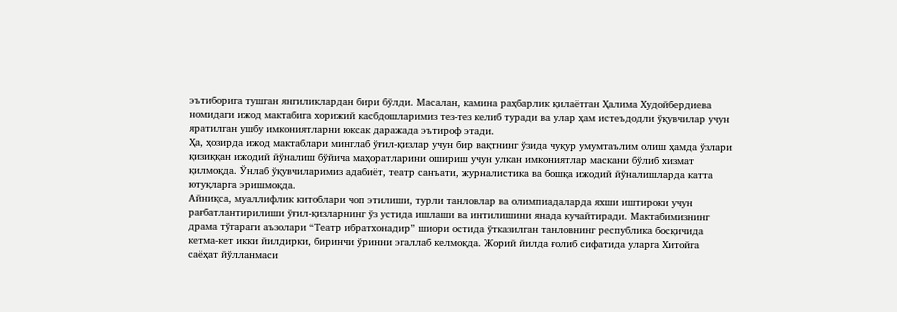эътиборига тушган янгиликлардан бири бўлди. Масалан, камина раҳбарлик қилаётган Ҳалима Худойбердиева номидаги ижод мактабига хорижий касбдошларимиз тез-тез келиб туради ва улар ҳам истеъдодли ўқувчилар учун яратилган ушбу имкониятларни юксак даражада эътироф этади.
Ҳа, ҳозирда ижод мактаблари минглаб ўғил-қизлар учун бир вақтнинг ўзида чуқур умумтаълим олиш ҳамда ўзлари қизиққан ижодий йўналиш бўйича маҳоратларини ошириш учун улкан имкониятлар маскани бўлиб хизмат қилмоқда. Ўнлаб ўқувчиларимиз адабиёт, театр санъати, журналистика ва бошқа ижодий йўналишларда катта ютуқларга эришмоқда.
Айниқса, муаллифлик китоблари чоп этилиши, турли танловлар ва олимпиадаларда яхши иштироки учун рағбатлантирилиши ўғил-қизларнинг ўз устида ишлаши ва интилишини янада кучайтиради. Мактабимизнинг драма тўгараги аъзолари “Театр ибратхонадир” шиори остида ўтказилган танловнинг республика босқичида кетма-кет икки йилдирки, биринчи ўринни эгаллаб келмоқда. Жорий йилда ғолиб сифатида уларга Хитойга саёҳат йўлланмаси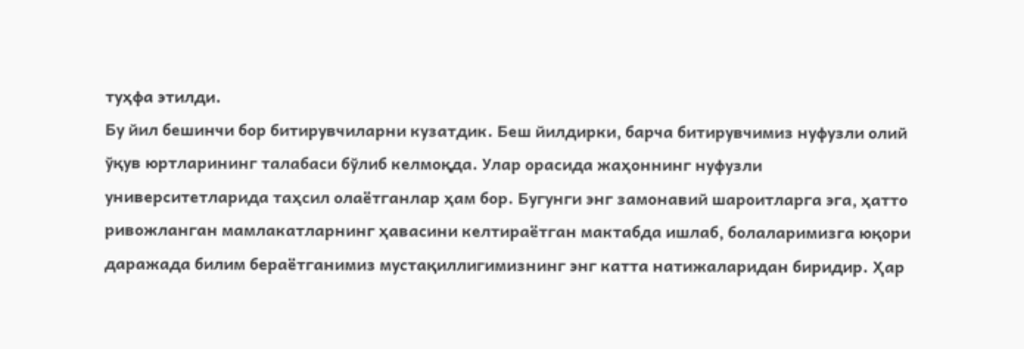туҳфа этилди.
Бу йил бешинчи бор битирувчиларни кузатдик. Беш йилдирки, барча битирувчимиз нуфузли олий ўқув юртларининг талабаси бўлиб келмоқда. Улар орасида жаҳоннинг нуфузли университетларида таҳсил олаётганлар ҳам бор. Бугунги энг замонавий шароитларга эга, ҳатто ривожланган мамлакатларнинг ҳавасини келтираётган мактабда ишлаб, болаларимизга юқори даражада билим бераётганимиз мустақиллигимизнинг энг катта натижаларидан биридир. Ҳар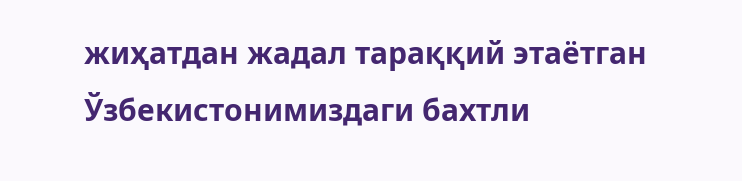жиҳатдан жадал тараққий этаётган Ўзбекистонимиздаги бахтли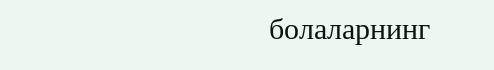болаларнинг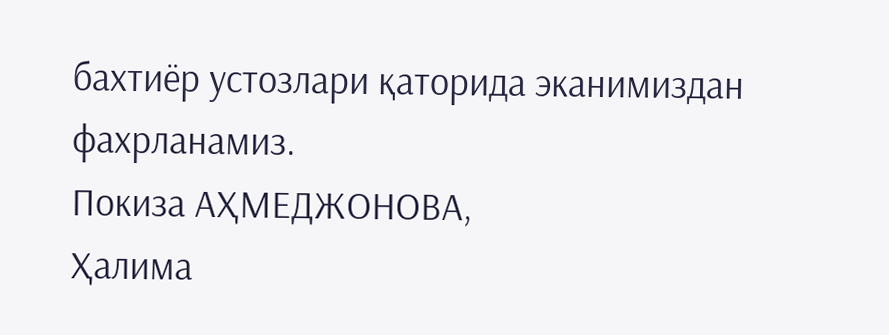бахтиёр устозлари қаторида эканимиздан фахрланамиз.
Покиза АҲМЕДЖОНОВА,
Ҳалима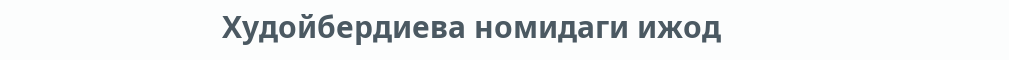Худойбердиева номидаги ижод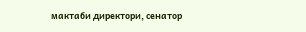мактаби директори, сенатор